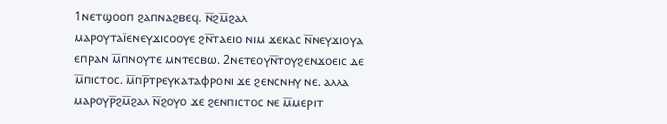1ⲛⲉⲧϣⲟⲟⲡ ϩⲁⲡⲛⲁϩⲃⲉϥ. ⲛ̅ϩⲙ̅ϩⲁⲗ ⲙⲁⲣⲟⲩⲧⲁⲓ̈ⲉⲛⲉⲩϫⲓⲥⲟⲟⲩⲉ ϩⲛ̅ⲧⲁⲉⲓⲟ ⲛⲓⲙ ϫⲉⲕⲁⲥ ⲛ̅ⲛⲉⲩϫⲓⲟⲩⲁ ⲉⲡⲣⲁⲛ ⲙ̅ⲡⲛⲟⲩⲧⲉ ⲙⲛⲧⲉⲥⲃⲱ. 2ⲛⲉⲧⲉⲟⲩⲛ̅ⲧⲟⲩϩⲉⲛϫⲟⲉⲓⲥ ⲇⲉ ⲙ̅ⲡⲓⲥⲧⲟⲥ. ⲙ̅ⲡⲣ̅ⲧⲣⲉⲩⲕⲁⲧⲁⲫⲣⲟⲛⲓ ϫⲉ ϩⲉⲛⲥⲛⲏⲩ ⲛⲉ. ⲁⲗⲗⲁ ⲙⲁⲣⲟⲩⲣ̅ϩⲙ̅ϩⲁⲗ ⲛ̅ϩⲟⲩⲟ ϫⲉ ϩⲉⲛⲡⲓⲥⲧⲟⲥ ⲛⲉ ⲙ̅ⲙⲉⲣⲓⲧ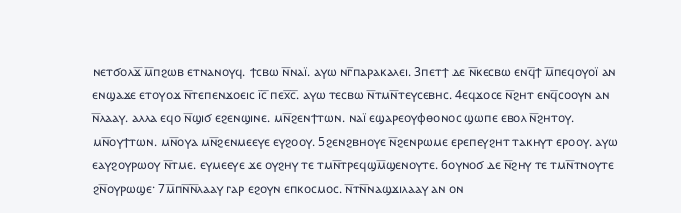ⲛⲉⲧϭⲟⲗϫ̅ ⲙ̅ⲡϩⲱⲃ ⲉⲧⲛⲁⲛⲟⲩϥ. ϯⲥⲃⲱ ⲛ̅ⲛⲁⲓ̈. ⲁⲩⲱ ⲛⲅ̅ⲡⲁⲣⲁⲕⲁⲗⲉⲓ. 3ⲡⲉⲧϯ ⲇⲉ ⲛ̅ⲕⲉⲥⲃⲱ ⲉⲛϥ̅ϯ ⲙ̅ⲡⲉϥⲟⲩⲟⲓ̈ ⲁⲛ ⲉⲛϣⲁϫⲉ ⲉⲧⲟⲩⲟϫ ⲛ̅ⲧⲉⲡⲉⲛϫⲟⲉⲓⲥ ⲓ̅ⲥ̅ ⲡⲉⲭ̅ⲥ̅. ⲁⲩⲱ ⲧⲉⲥⲃⲱ ⲛ̅ⲧⲙⲛ̅ⲧⲉⲩⲥⲉⲃⲏⲥ. 4ⲉϥϫⲟⲥⲉ ⲛ̅ϩⲏⲧ ⲉⲛϥ̅ⲥⲟⲟⲩⲛ ⲁⲛ ⲛ̅ⲗⲁⲁⲩ. ⲁⲗⲗⲁ ⲉϥⲟ ⲛ̅ϣⲓϭ ⲉϩⲉⲛϣⲓⲛⲉ. ⲙⲛ̅ϩⲉⲛϯⲧⲱⲛ. ⲛⲁⲓ̈ ⲉϣⲁⲣⲉⲟⲩⲫⲑⲟⲛⲟⲥ ϣⲱⲡⲉ ⲉⲃⲟⲗ ⲛ̅ϩⲏⲧⲟⲩ. ⲙⲛ̅ⲟⲩϯⲧⲱⲛ. ⲙⲛ̅ⲟⲩⲁ ⲙⲛ̅ϩⲉⲛⲙⲉⲉⲩⲉ ⲉⲩϩⲟⲟⲩ. 5ϩⲉⲛϩⲃⲏⲟⲩⲉ ⲛ̅ϩⲉⲛⲣⲱⲙⲉ ⲉⲣⲉⲡⲉⲩϩⲏⲧ ⲧⲁⲕⲏⲩⲧ ⲉⲣⲟⲟⲩ. ⲁⲩⲱ ⲉⲁⲩϩⲟⲩⲣⲱⲟⲩ ⲛ̅ⲧⲙⲉ. ⲉⲩⲙⲉⲉⲩⲉ ϫⲉ ⲟⲩϩⲏⲩ ⲧⲉ ⲧⲙⲛ̅ⲧⲣⲉϥϣⲙ̅ϣⲉⲛⲟⲩⲧⲉ. 6ⲟⲩⲛⲟϭ ⲇⲉ ⲛ̅ϩⲏⲩ ⲧⲉ ⲧⲙⲛ̅ⲧⲛⲟⲩⲧⲉ ϩⲛ̅ⲟⲩⲣⲱϣⲉ· 7ⲙ̅ⲡⲛ̅ⲛ̅ⲗⲁⲁⲩ ⲅⲁⲣ ⲉϩⲟⲩⲛ ⲉⲡⲕⲟⲥⲙⲟⲥ. ⲛ̅ⲧⲛ̅ⲛⲁϣϫⲓⲗⲁⲁⲩ ⲁⲛ ⲟⲛ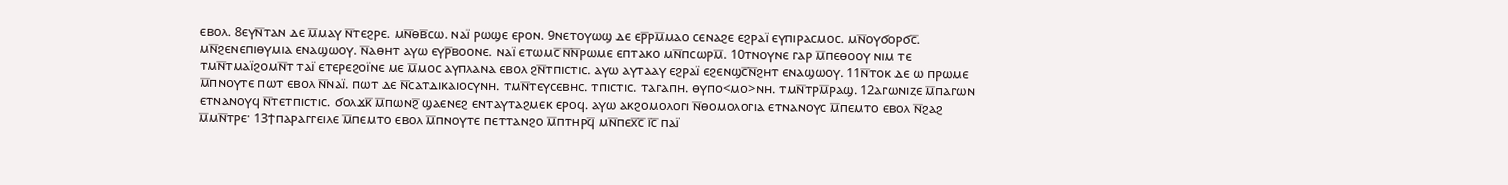ⲉⲃⲟⲗ. 8ⲉⲩⲛ̅ⲧⲁⲛ ⲇⲉ ⲙ̅ⲙⲁⲩ ⲛ̅ⲧⲉϩⲣⲉ. ⲙⲛ̅ⲑⲃ̅ⲥⲱ. ⲛⲁⲓ̈ ⲣⲱϣⲉ ⲉⲣⲟⲛ. 9ⲛⲉⲧⲟⲩⲱϣ ⲇⲉ ⲉⲣ̅ⲣⲙ̅ⲙⲁⲟ ⲥⲉⲛⲁϩⲉ ⲉϩⲣⲁⲓ̈ ⲉⲩⲡⲓⲣⲁⲥⲙⲟⲥ. ⲙⲛ̅ⲟⲩϭⲟⲣϭⲥ̅. ⲙⲛ̅ϩⲉⲛⲉⲡⲓⲑⲩⲙⲓⲁ ⲉⲛⲁϣⲱⲟⲩ. ⲛ̅ⲁⲑⲏⲧ ⲁⲩⲱ ⲉⲩⲣ̅ⲃⲟⲟⲛⲉ. ⲛⲁⲓ̈ ⲉⲧⲱⲙⲥ̅ ⲛ̅ⲛ̅ⲣⲱⲙⲉ ⲉⲡⲧⲁⲕⲟ ⲙⲛ̅ⲡⲥⲱⲣⲙ̅. 10ⲧⲛⲟⲩⲛⲉ ⲅⲁⲣ ⲙ̅ⲡⲉⲑⲟⲟⲩ ⲛⲓⲙ ⲧⲉ ⲧⲙⲛ̅ⲧⲙⲁⲓ̈ϩⲟⲙⲛ̅ⲧ ⲧⲁⲓ̈ ⲉⲧⲉⲣⲉϩⲟⲓ̈ⲛⲉ ⲙⲉ ⲙ̅ⲙⲟⲥ ⲁⲩⲡⲗⲁⲛⲁ ⲉⲃⲟⲗ ϩⲛ̅ⲧⲡⲓⲥⲧⲓⲥ. ⲁⲩⲱ ⲁⲩⲧⲁⲁⲩ ⲉϩⲣⲁⲓ̈ ⲉϩⲉⲛϣⲥ̅ⲛ̅ϩⲏⲧ ⲉⲛⲁϣⲱⲟⲩ. 11ⲛ̅ⲧⲟⲕ ⲇⲉ ⲱ ⲡⲣⲱⲙⲉ ⲙ̅ⲡⲛⲟⲩⲧⲉ ⲡⲱⲧ ⲉⲃⲟⲗ ⲛ̅ⲛⲁⲓ̈. ⲡⲱⲧ ⲇⲉ ⲛ̅ⲥⲁⲧⲇⲓⲕⲁⲓⲟⲥⲩⲛⲏ. ⲧⲙⲛ̅ⲧⲉⲩⲥⲉⲃⲏⲥ. ⲧⲡⲓⲥⲧⲓⲥ. ⲧⲁⲅⲁⲡⲏ. ⲑⲩⲡⲟ<ⲙⲟ>ⲛⲏ. ⲧⲙⲛ̅ⲧⲣⲙ̅ⲣⲁϣ. 12ⲁⲅⲱⲛⲓⲍⲉ ⲙ̅ⲡⲁⲅⲱⲛ ⲉⲧⲛⲁⲛⲟⲩϥ ⲛ̅ⲧⲉⲧⲡⲓⲥⲧⲓⲥ. ϭⲟⲗϫⲕ̅ ⲙ̅ⲡⲱⲛϩ̅ ϣⲁⲉⲛⲉϩ ⲉⲛⲧⲁⲩⲧⲁϩⲙⲉⲕ ⲉⲣⲟϥ. ⲁⲩⲱ ⲁⲕϩⲟⲙⲟⲗⲟⲅⲓ ⲛ̅ⲑⲟⲙⲟⲗⲟⲅⲓⲁ ⲉⲧⲛⲁⲛⲟⲩⲥ ⲙ̅ⲡⲉⲙⲧⲟ ⲉⲃⲟⲗ ⲛ̅ϩⲁϩ ⲙ̅ⲙⲛ̅ⲧⲣⲉ· 13ϯⲡⲁⲣⲁⲅⲅⲉⲓⲗⲉ ⲙ̅ⲡⲉⲙⲧⲟ ⲉⲃⲟⲗ ⲙ̅ⲡⲛⲟⲩⲧⲉ ⲡⲉⲧⲧⲁⲛϩⲟ ⲙ̅ⲡⲧⲏⲣϥ̅ ⲙⲛ̅ⲡⲉⲭ̅ⲥ̅ ⲓ̅ⲥ̅ ⲡⲁⲓ̈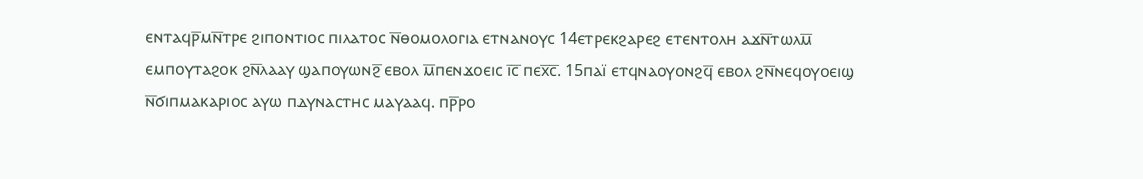ⲉⲛⲧⲁϥⲣ̅ⲙⲛ̅ⲧⲣⲉ ϩⲓⲡⲟⲛⲧⲓⲟⲥ ⲡⲓⲗⲁⲧⲟⲥ ⲛ̅ⲑⲟⲙⲟⲗⲟⲅⲓⲁ ⲉⲧⲛⲁⲛⲟⲩⲥ 14ⲉⲧⲣⲉⲕϩⲁⲣⲉϩ ⲉⲧⲉⲛⲧⲟⲗⲏ ⲁϫⲛ̅ⲧⲱⲗⲙ̅ ⲉⲙⲡⲟⲩⲧⲁϩⲟⲕ ϩⲛ̅ⲗⲁⲁⲩ ϣⲁⲡⲟⲩⲱⲛϩ̅ ⲉⲃⲟⲗ ⲙ̅ⲡⲉⲛϫⲟⲉⲓⲥ ⲓ̅ⲥ̅ ⲡⲉⲭ̅ⲥ̅. 15ⲡⲁⲓ̈ ⲉⲧϥⲛⲁⲟⲩⲟⲛϩϥ̅ ⲉⲃⲟⲗ ϩⲛ̅ⲛⲉϥⲟⲩⲟⲉⲓϣ ⲛ̅ϭⲓⲡⲙⲁⲕⲁⲣⲓⲟⲥ ⲁⲩⲱ ⲡⲇⲩⲛⲁⲥⲧⲏⲥ ⲙⲁⲩⲁⲁϥ. ⲡⲣ̅ⲣⲟ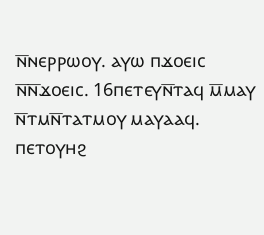ⲛ̅ⲛⲉⲣⲣⲱⲟⲩ. ⲁⲩⲱ ⲡϫⲟⲉⲓⲥ ⲛ̅ⲛ̅ϫⲟⲉⲓⲥ. 16ⲡⲉⲧⲉⲩⲛ̅ⲧⲁϥ ⲙ̅ⲙⲁⲩ ⲛ̅ⲧⲙⲛ̅ⲧⲁⲧⲙⲟⲩ ⲙⲁⲩⲁⲁϥ. ⲡⲉⲧⲟⲩⲏϩ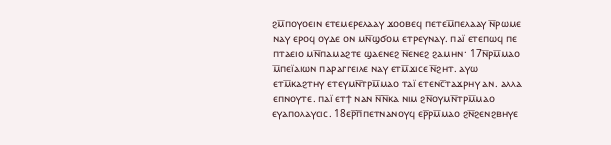ϩⲙ̅ⲡⲟⲩⲟⲉⲓⲛ ⲉⲧⲉⲙⲉⲣⲉⲗⲁⲁⲩ ϫⲟⲟⲃⲉϥ ⲡⲉⲧⲉⲙ̅ⲡⲉⲗⲁⲁⲩ ⲛ̅ⲣⲱⲙⲉ ⲛⲁⲩ ⲉⲣⲟϥ ⲟⲩⲇⲉ ⲟⲛ ⲙⲛ̅ϣϭⲟⲙ ⲉⲧⲣⲉⲩⲛⲁⲩ. ⲡⲁⲓ̈ ⲉⲧⲉⲡⲱϥ ⲡⲉ ⲡⲧⲁⲉⲓⲟ ⲙⲛ̅ⲡⲁⲙⲁϩⲧⲉ ϣⲁⲉⲛⲉϩ ⲛ̅ⲉⲛⲉϩ ϩⲁⲙⲏⲛ· 17ⲛ̅ⲣⲙ̅ⲙⲁⲟ ⲙ̅ⲡⲉⲓ̈ⲁⲓⲱⲛ ⲡⲁⲣⲁⲅⲅⲉⲓⲗⲉ ⲛⲁⲩ ⲉⲧⲙ̅ϫⲓⲥⲉ ⲛ̅ϩⲏⲧ. ⲁⲩⲱ ⲉⲧⲙ̅ⲕⲁϩⲧⲏⲩ ⲉⲧⲉⲩⲙⲛ̅ⲧⲣⲙ̅ⲙⲁⲟ ⲧⲁⲓ̈ ⲉⲧⲉⲛⲥ̅ⲧⲁϫⲣⲏⲩ ⲁⲛ. ⲁⲗⲗⲁ ⲉⲡⲛⲟⲩⲧⲉ. ⲡⲁⲓ̈ ⲉⲧϯ ⲛⲁⲛ ⲛ̅ⲛ̅ⲕⲁ ⲛⲓⲙ ϩⲛ̅ⲟⲩⲙⲛ̅ⲧⲣⲙ̅ⲙⲁⲟ ⲉⲩⲁⲡⲟⲗⲁⲩⲥⲓⲥ. 18ⲉⲣ̅ⲡ̅ⲡⲉⲧⲛⲁⲛⲟⲩϥ ⲉⲣ̅ⲣⲙ̅ⲙⲁⲟ ϩⲛ̅ϩⲉⲛϩⲃⲏⲩⲉ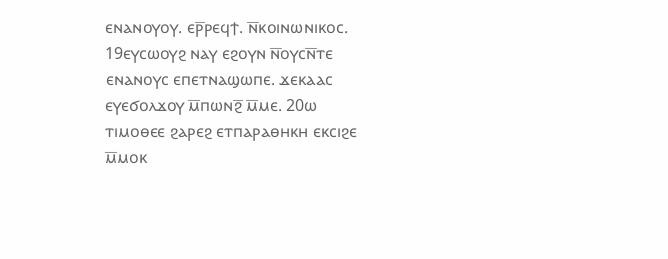ⲉⲛⲁⲛⲟⲩⲟⲩ. ⲉⲣ̅ⲣⲉϥϯ. ⲛ̅ⲕⲟⲓⲛⲱⲛⲓⲕⲟⲥ. 19ⲉⲩⲥⲱⲟⲩϩ ⲛⲁⲩ ⲉϩⲟⲩⲛ ⲛ̅ⲟⲩⲥⲛ̅ⲧⲉ ⲉⲛⲁⲛⲟⲩⲥ ⲉⲡⲉⲧⲛⲁϣⲱⲡⲉ. ϫⲉⲕⲁⲁⲥ ⲉⲩⲉϭⲟⲗϫⲟⲩ ⲙ̅ⲡⲱⲛϩ̅ ⲙ̅ⲙⲉ. 20ⲱ ⲧⲓⲙⲟⲑⲉⲉ ϩⲁⲣⲉϩ ⲉⲧⲡⲁⲣⲁⲑⲏⲕⲏ ⲉⲕⲥⲓϩⲉ ⲙ̅ⲙⲟⲕ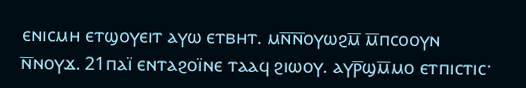ⲉⲛⲓⲥⲙⲏ ⲉⲧϣⲟⲩⲉⲓⲧ ⲁⲩⲱ ⲉⲧⲃⲏⲧ. ⲙⲛ̅ⲛ̅ⲟⲩⲱϩⲙ̅ ⲙ̅ⲡⲥⲟⲟⲩⲛ ⲛ̅ⲛⲟⲩϫ. 21ⲡⲁⲓ̈ ⲉⲛⲧⲁϩⲟⲓ̈ⲛⲉ ⲧⲁⲁϥ ϩⲓⲱⲟⲩ. ⲁⲩⲣ̅ϣⲙ̅ⲙⲟ ⲉⲧⲡⲓⲥⲧⲓⲥ·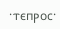·ⲧⲉⲡⲣⲟⲥ·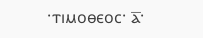·ⲧⲓⲙⲟⲑⲉⲟⲥ· ⲁ̅·